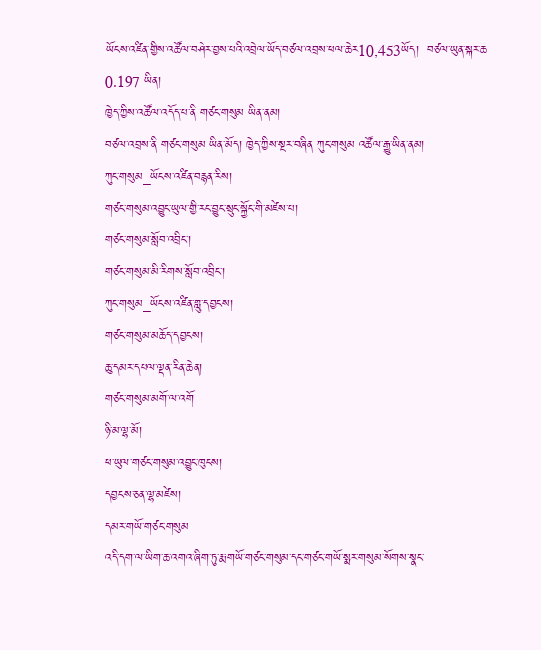ཡོངས་འཛིན་གྱིས་འཚོལ་བཤེར་བྱས་པའི་འབྲེལ་ཡོད་བཙལ་འབྲས་ཕལ་ཆེར10,453ཡོད།  བཙལ་ཡུན་སྐར་ཆ 0.197 ཡིན།
ཁྱེད་ཀྱིས་འཚོལ་འདོད་པ་ནི གཙང་གསུམ ཡིན་ནམ།
བཙལ་འབྲས་ནི གཙང་གསུམ ཡིན་མོད། ཁྱེད་ཀྱིས་སྔར་བཞིན ཀུང་གསུམ འཚོལ་རྒྱུ་ཡིན་ནམ།
ཀུང་གསུམ_ཡོངས་འཛིན་བརྙན་རིས།
གཙང་གསུམ་འབྱུང་ཡུལ་གྱི་རང་བྱུང་སྲུང་སྐྱོང་གི་མཛེས་པ།
གཙང་གསུམ་སློབ་འབྲིང་།
གཙང་གསུམ་མི་རིགས་སློབ་འབྲིང་།
ཀུང་གསུམ_ཡོངས་འཛིན་གླུ་དབྱངས།
གཙང་གསུམ་མཆོད་དབྱངས།
ཆུ་དམར་དཔལ་ལྡན་རིན་ཆེན།
གཙང་གསུམ་མགོ་ལ་འགོ
ཉི་མ་ལྷ་མོ།
ཕ་ཡུལ་གཙང་གསུམ་འབྱུང་ཁུངས།
དབྱངས་ཅན་ལྷ་མཛེས།
དམར་གཡོ་གཙང་གསུམ
འདི་དག་ལ་ཡིག་ཆ་འགའ་ཞིག་ཏུ་རྨ་གཡོ་གཙང་གསུམ་དང་གཙང་གཡོ་སྨར་གསུམ་སོགས་སྣང་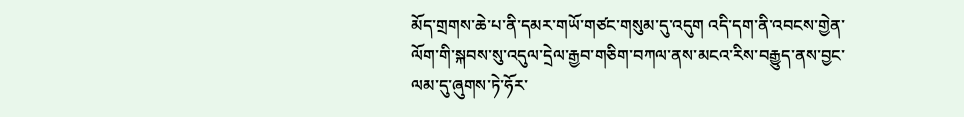མོད་གྲགས་ཆེ་པ་ནི་དམར་གཡོ་གཙང་གསུམ་དུ་འདུག འདི་དག་ནི་འབངས་གྱེན་ལོག་གི་སྐབས་སུ་འདུལ་དྲེལ་རྒྱབ་གཅིག་བཀལ་ནས་མངའ་རིས་བརྒྱུད་ནས་བྱང་ལམ་དུ་ཞུགས་ཏེ་ཧོར་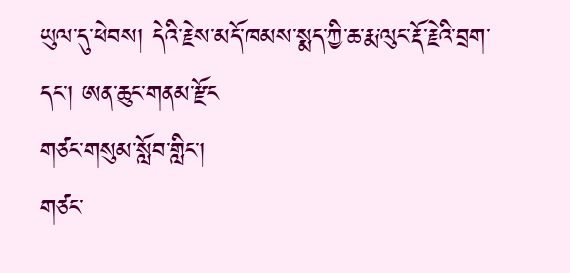ཡུལ་དུ་ཕེབས། དེའི་རྗེས་མདོ་ཁམས་སྨད་ཀྱི་ཆ་རྨ་ལུང་རྡོ་རྗེའི་བྲག་དང་། ཨན་ཆུང་གནམ་རྫོང
གཙང་གསུམ་སློབ་གླིང་།
གཙང་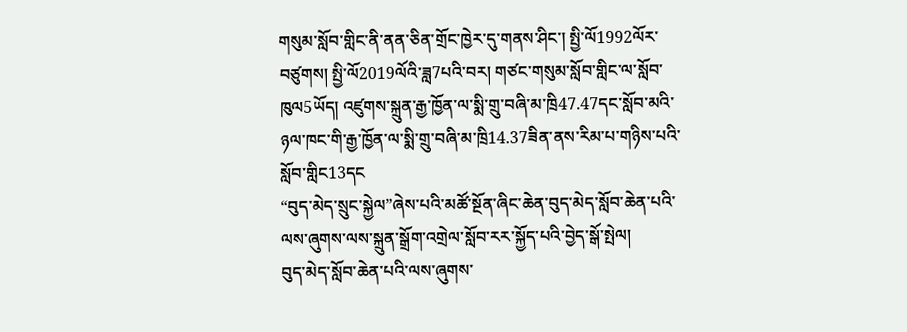གསུམ་སློབ་གླིང་ནི་ནན་ཅིན་གྲོང་ཁྱེར་དུ་གནས་ཤིང་། སྤྱི་ལོ1992ལོར་བཙུགས། སྤྱི་ལོ2019ལོའི་ཟླ7པའི་བར། གཙང་གསུམ་སློབ་གླིང་ལ་སློབ་ཁུལ5ཡོད། འཛུགས་སྐྲུན་རྒྱ་ཁྱོན་ལ་སྨི་གྲུ་བཞི་མ་ཁྲི47.47དང་སློབ་མའི་ཉལ་ཁང་གི་རྒྱ་ཁྱོན་ལ་སྨི་གྲུ་བཞི་མ་ཁྲི14.37ཟིན་ནས་རིམ་པ་གཉིས་པའི་སློབ་གླིང13དང
“བུད་མེད་སྲུང་སྐྱེལ”ཞེས་པའི་མཚོ་སྔོན་ཞིང་ཆེན་བུད་མེད་སློབ་ཆེན་པའི་ལས་ཞུགས་ལས་སྐྲུན་སྒྲོག་འགྲེལ་སློབ་རར་སྐྱོད་པའི་བྱེད་སྒོ་སྤེལ།
བུད་མེད་སློབ་ཆེན་པའི་ལས་ཞུགས་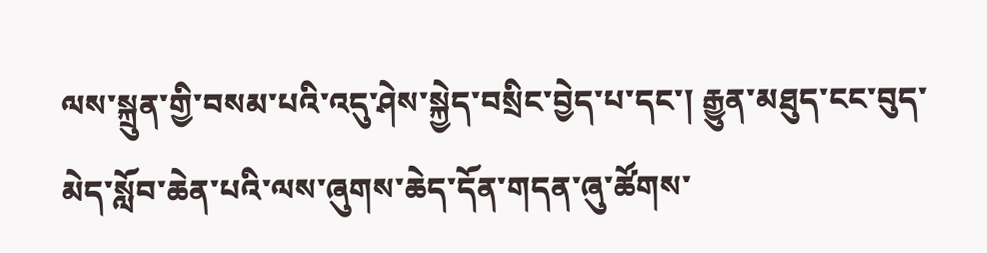ལས་སྐྲུན་གྱི་བསམ་པའི་འདུ་ཤེས་སྐྱེད་བསྲིང་བྱེད་པ་དང་། རྒྱུན་མཐུད་ངང་བུད་མེད་སློབ་ཆེན་པའི་ལས་ཞུགས་ཆེད་དོན་གདན་ཞུ་ཚོགས་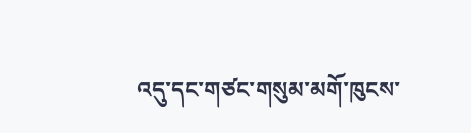འདུ་དང་གཙང་གསུམ་མགོ་ཁུངས་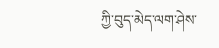ཀྱི་བུད་མེད་ལག་ཤེས་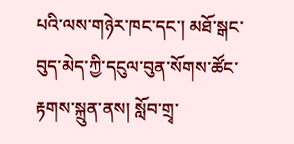པའི་ལས་གཉེར་ཁང་དང་། མཐོ་སྒང་བུད་མེད་ཀྱི་དངུལ་བུན་སོགས་ཚོང་རྟགས་སྐྲུན་ནས། སློབ་གྲྭ་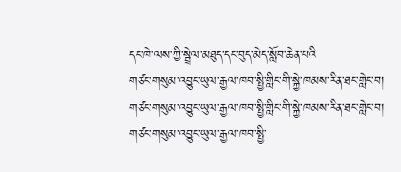དང་ཁེ་ལས་ཀྱི་སྦྲེལ་མཐུད་དང་བུད་མེད་སློབ་ཆེན་པའི
གཙང་གསུམ་འབྱུང་ཡུལ་རྒྱལ་ཁབ་སྤྱི་གླིང་གི་སྐྱེ་ཁམས་རིན་ཐང་གླེང་བ།
གཙང་གསུམ་འབྱུང་ཡུལ་རྒྱལ་ཁབ་སྤྱི་གླིང་གི་སྐྱེ་ཁམས་རིན་ཐང་གླེང་བ།
གཙང་གསུམ་འབྱུང་ཡུལ་རྒྱལ་ཁབ་སྤྱི་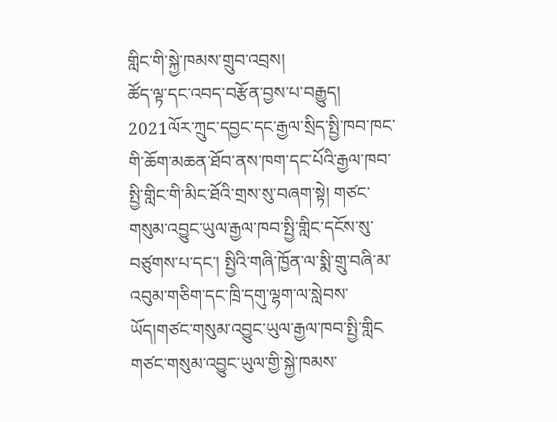གླིང་གི་སྐྱེ་ཁམས་གྲུབ་འབྲས།
ཚོད་ལྟ་དང་འབད་བརྩོན་བྱས་པ་བརྒྱུད། 2021ལོར་ཀྲུང་དབྱང་དང་རྒྱལ་སྲིད་སྤྱི་ཁབ་ཁང་གི་ཆོག་མཆན་ཐོབ་ནས་ཁག་དང་པོའི་རྒྱལ་ཁབ་སྤྱི་གླིང་གི་མིང་ཐོའི་གྲས་སུ་བཞག་སྟེ། གཙང་གསུམ་འབྱུང་ཡུལ་རྒྱལ་ཁབ་སྤྱི་གླིང་དངོས་སུ་བཙུགས་པ་དང་། སྤྱིའི་གཞི་ཁྱོན་ལ་སྨི་གྲུ་བཞི་མ་འབུམ་གཅིག་དང་ཁྲི་དགུ་ལྷག་ལ་སླེབས་ཡོད།གཙང་གསུམ་འབྱུང་ཡུལ་རྒྱལ་ཁབ་སྤྱི་གླིང
གཙང་གསུམ་འབྱུང་ཡུལ་གྱི་སྐྱེ་ཁམས་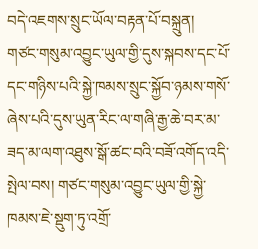བདེ་འཇགས་སྲུང་ཡོལ་བརྟན་པོ་བསྐྲུན།
གཙང་གསུམ་འབྱུང་ཡུལ་གྱི་དུས་སྐབས་དང་པོ་དང་གཉིས་པའི་སྐྱེ་ཁམས་སྲུང་སྐྱོབ་ཉམས་གསོ་ཞེས་པའི་དུས་ཡུན་རིང་ལ་གཞི་རྒྱ་ཆེ་བར་མ་ཟད་མ་ལག་འཐུས་སྒོ་ཚང་བའི་བཟོ་འགོད་འདི་སྤེལ་བས། གཙང་གསུམ་འབྱུང་ཡུལ་གྱི་སྐྱེ་ཁམས་ཇེ་སྡུག་ཏུ་འགྲོ་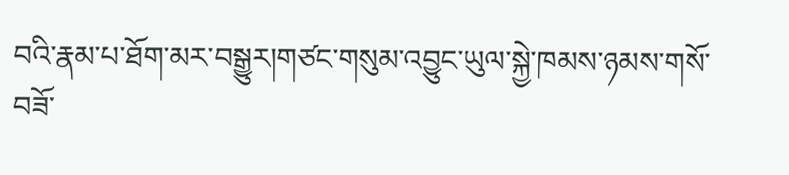བའི་རྣམ་པ་ཐོག་མར་བསྒྱུར།གཙང་གསུམ་འབྱུང་ཡུལ་སྐྱེ་ཁམས་ཉམས་གསོ་བཟོ་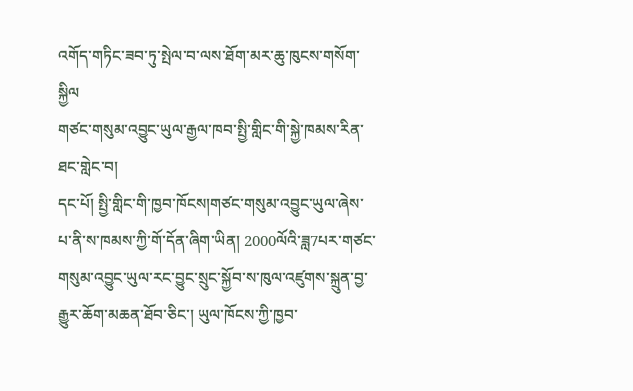འགོད་གཏིང་ཟབ་ཏུ་སྤེལ་བ་ལས་ཐོག་མར་ཆུ་ཁུངས་གསོག་སྐྱིལ
གཙང་གསུམ་འབྱུང་ཡུལ་རྒྱལ་ཁབ་སྤྱི་གླིང་གི་སྐྱེ་ཁམས་རིན་ཐང་གླེང་བ།
དང་པོ། སྤྱི་གླིང་གི་ཁྱབ་ཁོངས།གཙང་གསུམ་འབྱུང་ཡུལ་ཞེས་པ་ནི་ས་ཁམས་ཀྱི་གོ་དོན་ཞིག་ཡིན། 2000ལོའི་ཟླ7པར་གཙང་གསུམ་འབྱུང་ཡུལ་རང་བྱུང་སྲུང་སྐྱོབ་ས་ཁུལ་འཛུགས་སྐྲུན་བྱ་རྒྱུར་ཆོག་མཆན་ཐོབ་ཅིང་། ཡུལ་ཁོངས་ཀྱི་ཁྱབ་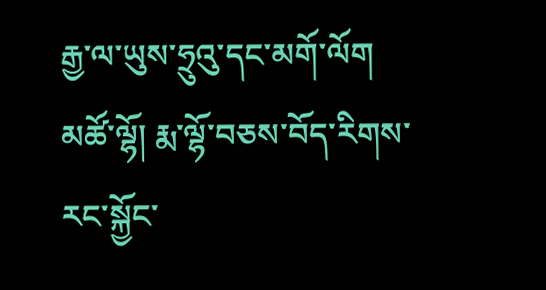རྒྱ་ལ་ཡུས་ཧྲུའུ་དང་མགོ་ལོག མཚོ་ལྷོ། རྨ་ལྷོ་བཅས་བོད་རིགས་རང་སྐྱོང་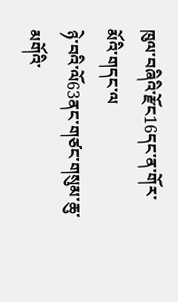ཁུལ་བཞིའི་རྫོང16དང་ན་གོར་མོའི་གདང་ལ
ཉེ་བའི་ལོ63ནང་གཙང་གསུམ་ཆུ་མགོའི་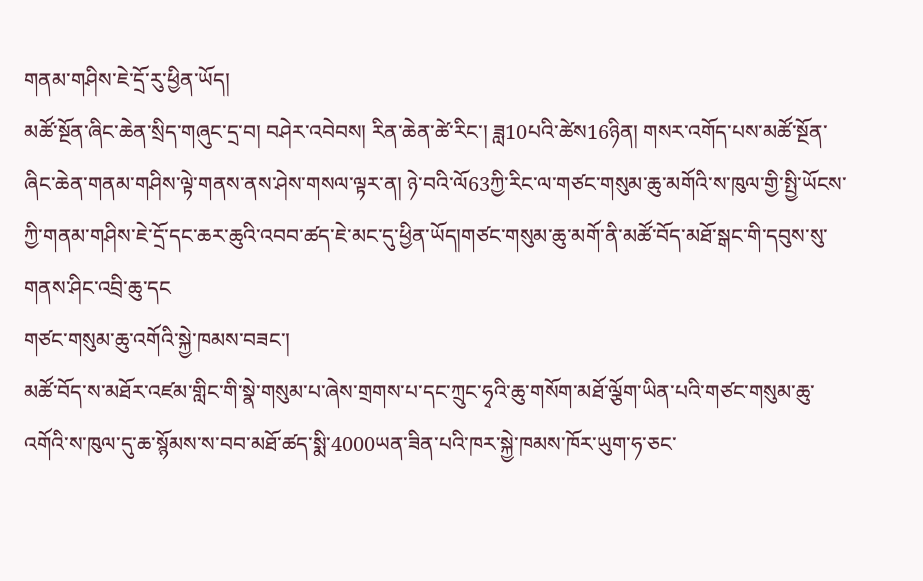གནམ་གཤིས་ཇེ་དྲོ་རུ་ཕྱིན་ཡོད།
མཚོ་སྔོན་ཞིང་ཆེན་སྲིད་གཞུང་དྲ་བ། བཤེར་འབེབས། རིན་ཆེན་ཚེ་རིང་། ཟླ10པའི་ཚེས16ཉིན། གསར་འགོད་པས་མཚོ་སྔོན་ཞིང་ཆེན་གནམ་གཤིས་ལྟེ་གནས་ནས་ཤེས་གསལ་ལྟར་ན། ཉེ་བའི་ལོ63ཀྱི་རིང་ལ་གཙང་གསུམ་ཆུ་མགོའི་ས་ཁུལ་གྱི་སྤྱི་ཡོངས་ཀྱི་གནམ་གཤིས་ཇེ་དྲོ་དང་ཆར་ཆུའི་འབབ་ཚད་ཇེ་མང་དུ་ཕྱིན་ཡོད།གཙང་གསུམ་ཆུ་མགོ་ནི་མཚོ་བོད་མཐོ་སྒང་གི་དབུས་སུ་གནས་ཤིང་འབྲི་ཆུ་དང
གཙང་གསུམ་ཆུ་འགོའི་སྐྱེ་ཁམས་བཟང་།
མཚོ་བོད་ས་མཐོར་འཛམ་གླིང་གི་སྣེ་གསུམ་པ་ཞེས་གྲགས་པ་དང་ཀྲུང་ཧྭའི་ཆུ་གསོག་མཐོ་ལྕོག་ཡིན་པའི་གཙང་གསུམ་ཆུ་འགོའི་ས་ཁུལ་དུ་ཆ་སྙོམས་ས་བབ་མཐོ་ཚད་སྨི་4000ཡན་ཟིན་པའི་ཁར་སྐྱེ་ཁམས་ཁོར་ཡུག་ཧ་ཅང་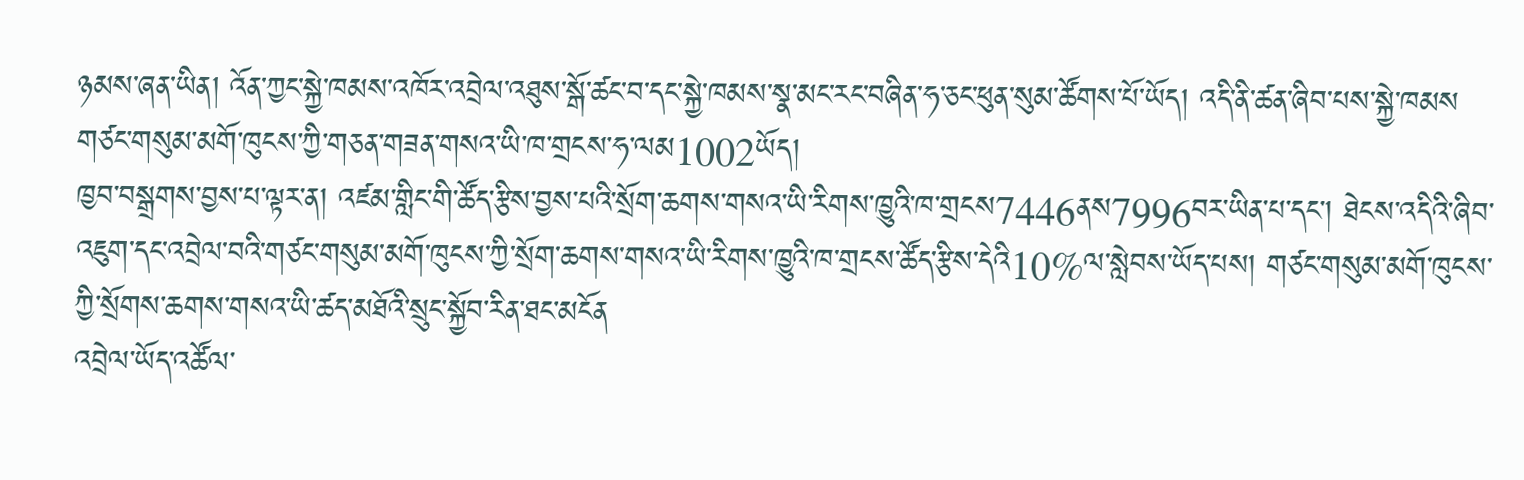ཉམས་ཞན་ཡིན། འོན་ཀྱང་སྐྱེ་ཁམས་འཁོར་འབྲེལ་འཐུས་སྒོ་ཚང་བ་དང་སྐྱེ་ཁམས་སྣ་མང་རང་བཞིན་ཧ་ཅང་ཕུན་སུམ་ཚོགས་པོ་ཡོད། འདི་ནི་ཚན་ཞིབ་པས་སྐྱེ་ཁམས
གཙང་གསུམ་མགོ་ཁུངས་ཀྱི་གཅན་གཟན་གསའ་ཡི་ཁ་གྲངས་ཧ་ལམ1002ཡོད།
ཁྱབ་བསྒྲགས་བྱས་པ་ལྟར་ན། འཛམ་གླིང་གི་ཚོད་རྩིས་བྱས་པའི་སྲོག་ཆགས་གསའ་ཡི་རིགས་ཁྱུའི་ཁ་གྲངས7446ནས7996བར་ཡིན་པ་དང་། ཐེངས་འདིའི་ཞིབ་འཇུག་དང་འབྲེལ་བའི་གཙང་གསུམ་མགོ་ཁུངས་ཀྱི་སྲོག་ཆགས་གསའ་ཡི་རིགས་ཁྱུའི་ཁ་གྲངས་ཚོད་རྩིས་དེའི10%ལ་སླེབས་ཡོད་པས། གཙང་གསུམ་མགོ་ཁུངས་ཀྱི་སྲོགས་ཆགས་གསའ་ཡི་ཚད་མཐོའི་སྲུང་སྐྱོབ་རིན་ཐང་མངོན
འབྲེལ་ཡོད་འཚོལ་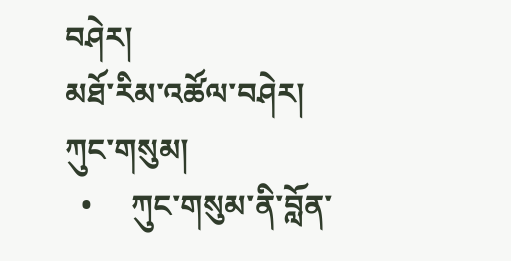བཤེར།
མཐོ་རིམ་འཚོལ་བཤེར།
ཀུང་གསུམ།
  •     ཀུང་གསུམ་ནི་བློན་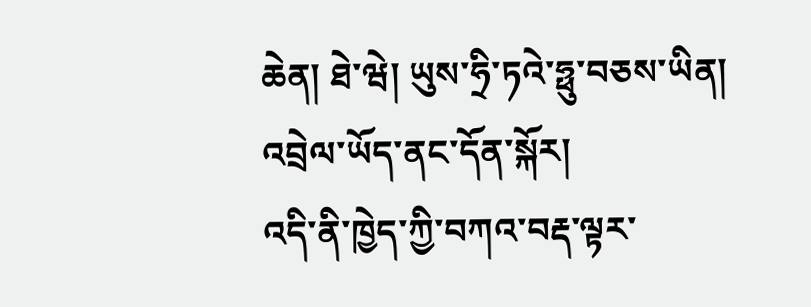ཆེན། ཐེ་ཝེ། ཡུས་ཧྲི་ཏའེ་ཧྥུ་བཅས་ཡིན།
འབྲེལ་ཡོད་ནང་དོན་སྐོར།
འདི་ནི་ཁྱེད་ཀྱི་བཀའ་བརྡ་ལྟར་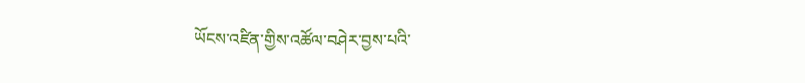ཡོངས་འཛིན་གྱིས་འཚོལ་བཤེར་བྱས་པའི་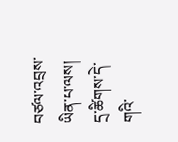བཙལ་འབྲས་ཡིན་པ་ལས། དྲ་ཚིགས་དེ་གའི་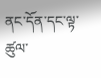ནང་དོན་དང་ལྟ་ཚུལ་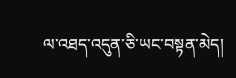ལ་འཐད་འདུན་ཅི་ཡང་བསྟན་མེད།